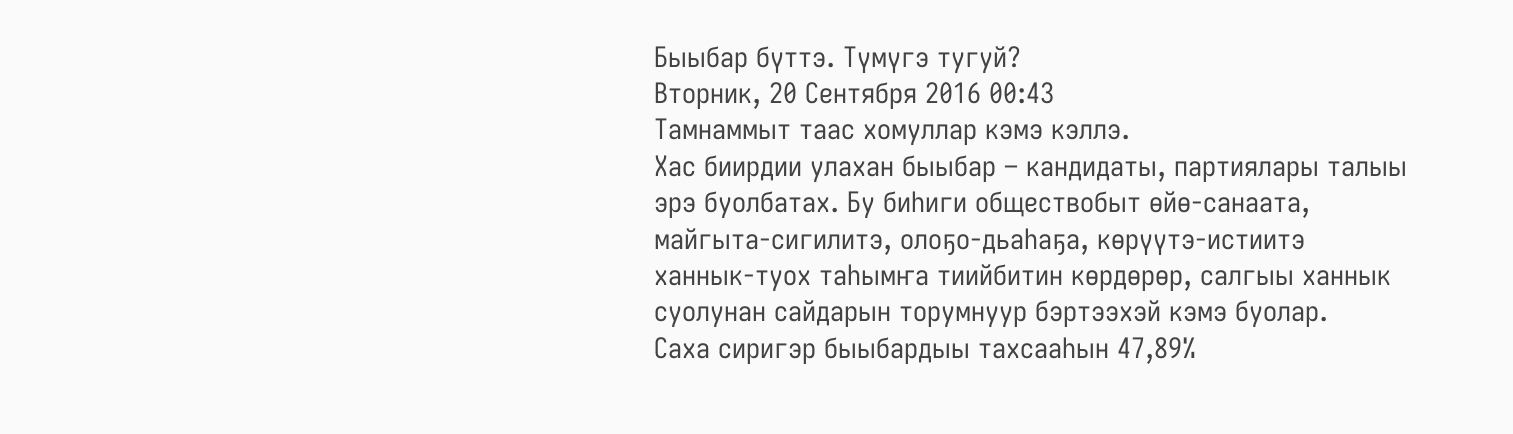Быыбар бүттэ. Түмүгэ тугуй?
Вторник, 20 Сентября 2016 00:43
Тамнаммыт таас хомуллар кэмэ кэллэ.
Хас биирдии улахан быыбар – кандидаты, партиялары талыы эрэ буолбатах. Бу биһиги обществобыт өйө-санаата, майгыта-сигилитэ, олоҕо-дьаһаҕа, көрүүтэ-истиитэ ханнык-туох таһымҥа тиийбитин көрдөрөр, салгыы ханнык суолунан сайдарын торумнуур бэртээхэй кэмэ буолар.
Саха сиригэр быыбардыы тахсааһын 47,89%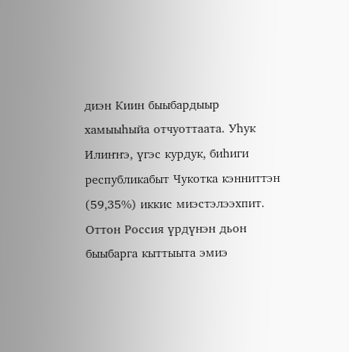диэн Киин быыбардыыр хамыыһыйа отчуоттаата. Уһук Илиҥҥэ, үгэс курдук, биһиги республикабыт Чукотка кэнниттэн (59,35%) иккис миэстэлээхпит. Оттон Россия үрдүнэн дьон быыбарга кыттыыта эмиэ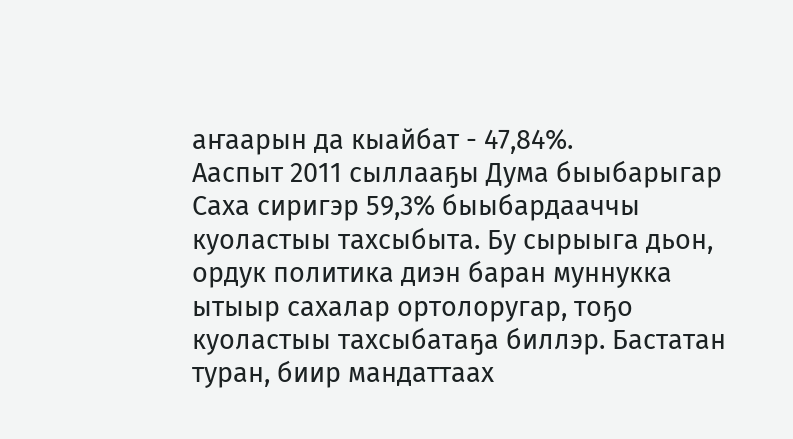аҥаарын да кыайбат - 47,84%.
Ааспыт 2011 сыллааҕы Дума быыбарыгар Саха сиригэр 59,3% быыбардааччы куоластыы тахсыбыта. Бу сырыыга дьон, ордук политика диэн баран муннукка ытыыр сахалар ортолоругар, тоҕо куоластыы тахсыбатаҕа биллэр. Бастатан туран, биир мандаттаах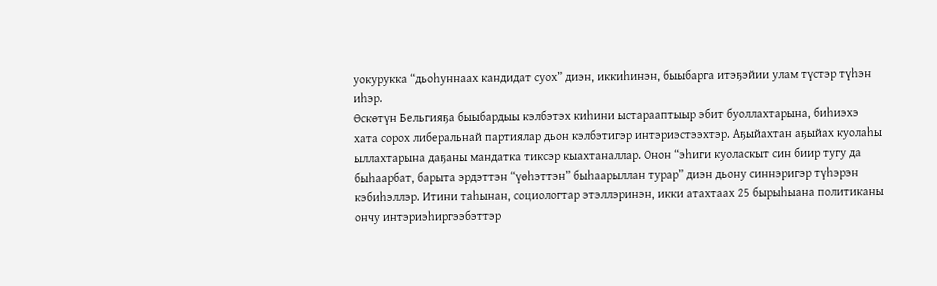уокурукка “дьоһуннаах кандидат суох” диэн, иккиһинэн, быыбарга итэҕэйии улам түстэр түһэн иһэр.
Өскөтүн Бельгияҕа быыбардыы кэлбэтэх киһини ыстарааптыыр эбит буоллахтарына, биһиэхэ хата сорох либеральнай партиялар дьон кэлбэтигэр интэриэстээхтэр. Аҕыйахтан аҕыйах куолаһы ыллахтарына даҕаны мандатка тиксэр кыахтаналлар. Онон “эһиги куоласкыт син биир тугу да быһаарбат, барыта эрдэттэн “үөһэттэн” быһаарыллан турар” диэн дьону синнэригэр түһэрэн кэбиһэллэр. Итини таһынан, социологтар этэллэринэн, икки атахтаах 25 бырыһыана политиканы ончу интэриэһиргээбэттэр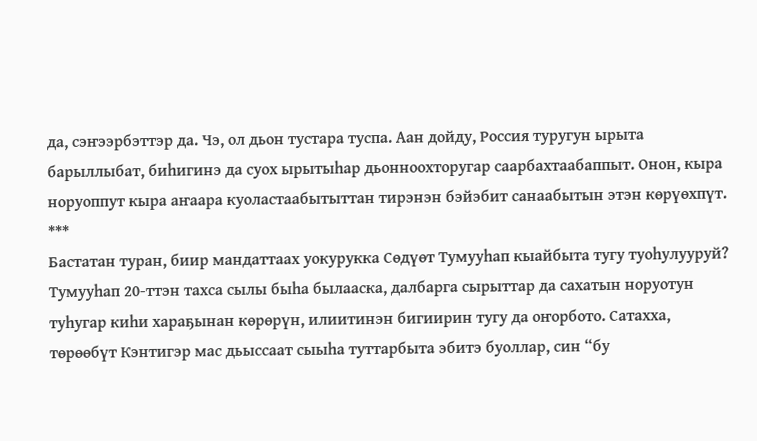да, сэҥээрбэттэр да. Чэ, ол дьон тустара туспа. Аан дойду, Россия туругун ырыта барыллыбат, биһигинэ да суох ырытыһар дьонноохторугар саарбахтаабаппыт. Онон, кыра норуоппут кыра аҥаара куоластаабытыттан тирэнэн бэйэбит санаабытын этэн көрүөхпүт.
***
Бастатан туран, биир мандаттаах уокурукка Сөдүөт Тумууһап кыайбыта тугу туоһулууруй?
Тумууһап 20-ттэн тахса сылы быһа былааска, далбарга сырыттар да сахатын норуотун туһугар киһи хараҕынан көрөрүн, илиитинэн бигиирин тугу да оҥорбото. Сатахха, төрөөбүт Кэнтигэр мас дьыссаат сыыһа туттарбыта эбитэ буоллар, син “бу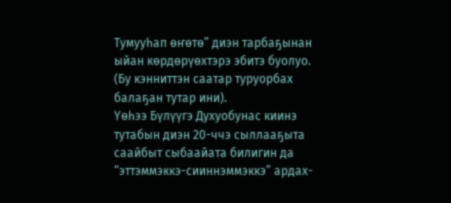Тумууһап өҥөтө” диэн тарбаҕынан ыйан көрдөрүөхтэрэ эбитэ буолуо. (Бу кэнниттэн саатар туруорбах балаҕан тутар ини).
Үөһээ Бүлүүгэ Духуобунас киинэ тутабын диэн 20-ччэ сыллааҕыта саайбыт сыбаайата билигин да “эттэммэккэ-сииннэммэккэ” ардах-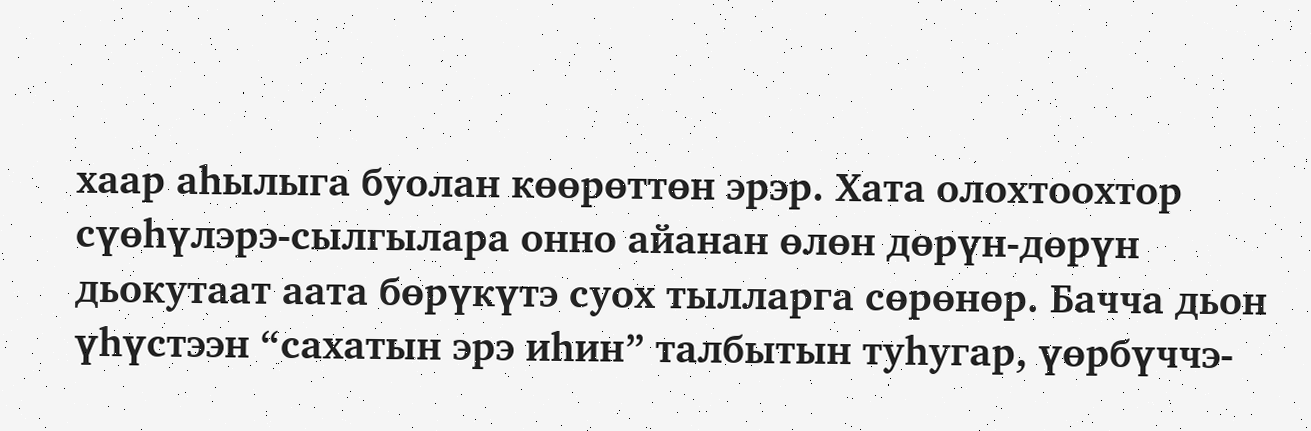хаар аһылыга буолан көөрөттөн эрэр. Хата олохтоохтор сүөһүлэрэ-сылгылара онно айанан өлөн дөрүн-дөрүн дьокутаат аата бөрүкүтэ суох тылларга сөрөнөр. Бачча дьон үһүстээн “сахатын эрэ иһин” талбытын туһугар, үөрбүччэ-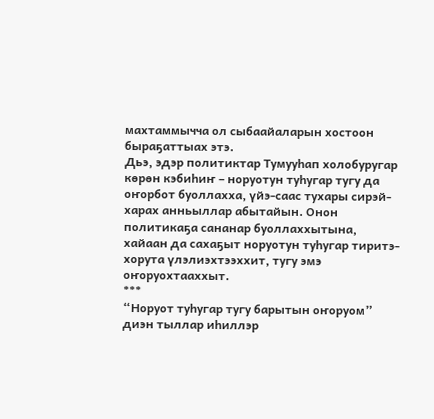махтаммычча ол сыбаайаларын хостоон быраҕаттыах этэ.
Дьэ, эдэр политиктар Тумууһап холобуругар көрөн кэбиһиҥ – норуотун туһугар тугу да оҥорбот буоллахха, үйэ-саас тухары сирэй-харах анньыллар абытайын. Онон политикаҕа сананар буоллаххытына, хайаан да сахаҕыт норуотун туһугар тиритэ-хорута үлэлиэхтээххит, тугу эмэ оҥоруохтааххыт.
***
“Норуот туһугар тугу барытын оҥоруом” диэн тыллар иһиллэр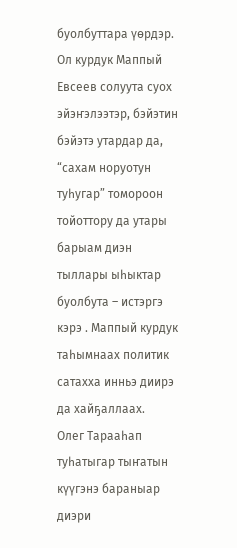буолбуттара үөрдэр. Ол курдук Маппый Евсеев солуута суох эйэҥэлээтэр, бэйэтин бэйэтэ утардар да, “сахам норуотун туһугар” томороон тойоттору да утары барыам диэн тыллары ыһыктар буолбута – истэргэ кэрэ . Маппый курдук таһымнаах политик сатахха инньэ диирэ да хайҕаллаах.
Олег Тарааһап туһатыгар тыҥатын күүгэнэ бараныар диэри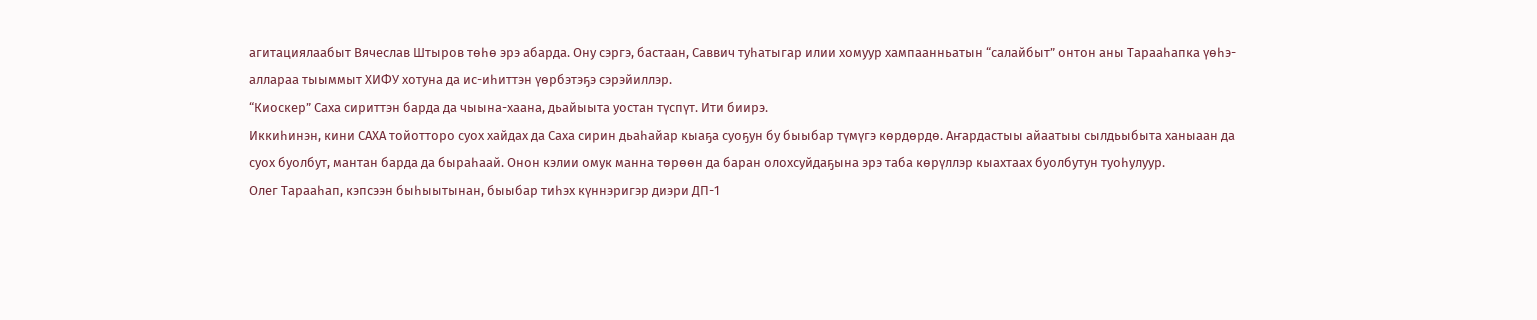агитациялаабыт Вячеслав Штыров төһө эрэ абарда. Ону сэргэ, бастаан, Саввич туһатыгар илии хомуур хампаанньатын “салайбыт” онтон аны Тарааһапка үөһэ-аллараа тыыммыт ХИФУ хотуна да ис-иһиттэн үөрбэтэҕэ сэрэйиллэр.
“Киоскер” Саха сириттэн барда да чыына-хаана, дьайыыта уостан түспүт. Ити биирэ.
Иккиһинэн, кини САХА тойотторо суох хайдах да Саха сирин дьаһайар кыаҕа суоҕун бу быыбар түмүгэ көрдөрдө. Аҥардастыы айаатыы сылдьыбыта ханыаан да суох буолбут, мантан барда да быраһаай. Онон кэлии омук манна төрөөн да баран олохсуйдаҕына эрэ таба көрүллэр кыахтаах буолбутун туоһулуур.
Олег Тарааһап, кэпсээн быһыытынан, быыбар тиһэх күннэригэр диэри ДП-1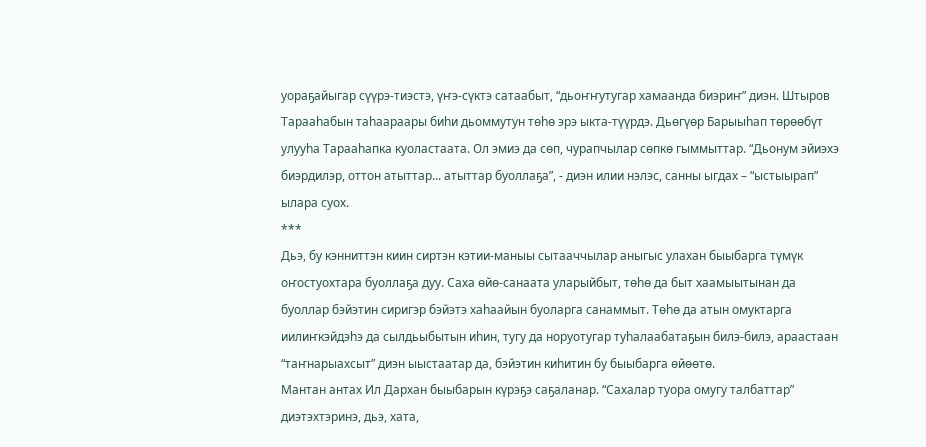уораҕайыгар сүүрэ-тиэстэ, үҥэ-сүктэ сатаабыт, “дьоҥҥутугар хамаанда биэриҥ” диэн. Штыров Тарааһабын таһаараары биһи дьоммутун төһө эрэ ыкта-түүрдэ. Дьөгүөр Барыыһап төрөөбүт улууһа Тарааһапка куоластаата. Ол эмиэ да сөп, чурапчылар сөпкө гыммыттар. “Дьонум эйиэхэ биэрдилэр, оттон атыттар... атыттар буоллаҕа”, - диэн илии нэлэс, санны ыгдах – “ыстыырап” ылара суох.
***
Дьэ, бу кэнниттэн киин сиртэн кэтии-маныы сытааччылар аныгыс улахан быыбарга түмүк оҥостуохтара буоллаҕа дуу. Саха өйө-санаата уларыйбыт, төһө да быт хаамыытынан да буоллар бэйэтин сиригэр бэйэтэ хаһаайын буоларга санаммыт. Төһө да атын омуктарга иилиҥкэйдэһэ да сылдьыбытын иһин, тугу да норуотугар туһалаабатаҕын билэ-билэ, араастаан “таҥнарыахсыт” диэн ыыстаатар да, бэйэтин киһитин бу быыбарга өйөөтө.
Мантан антах Ил Дархан быыбарын күрэҕэ саҕаланар. “Сахалар туора омугу талбаттар” диэтэхтэринэ, дьэ, хата,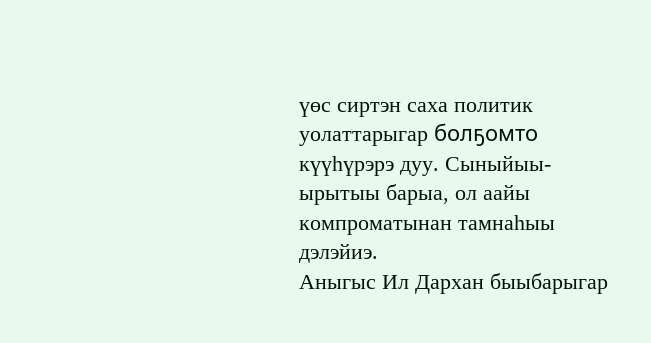үөс сиртэн саха политик уолаттарыгар болҕомто күүһүрэрэ дуу. Сыныйыы-ырытыы барыа, ол аайы компроматынан тамнаһыы дэлэйиэ.
Аныгыс Ил Дархан быыбарыгар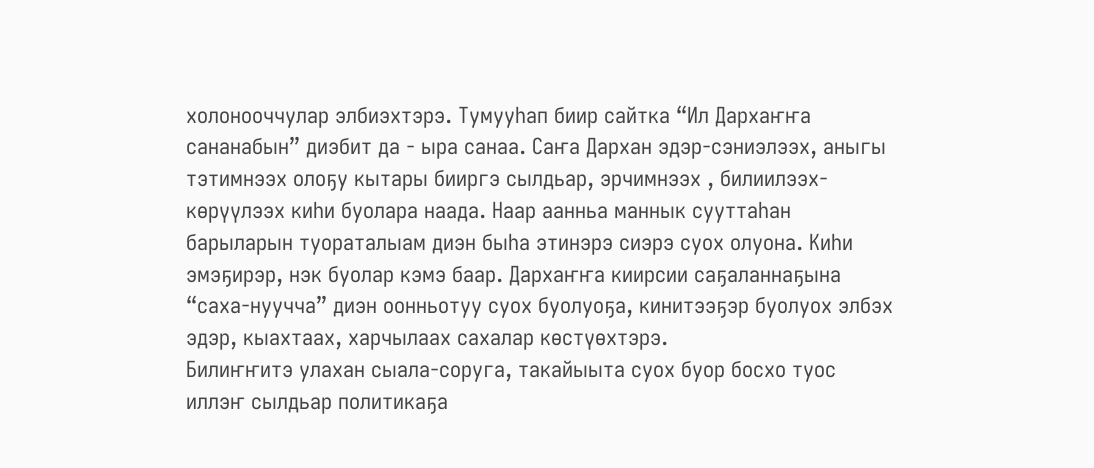холонооччулар элбиэхтэрэ. Тумууһап биир сайтка “Ил Дархаҥҥа сананабын” диэбит да - ыра санаа. Саҥа Дархан эдэр-сэниэлээх, аныгы тэтимнээх олоҕу кытары бииргэ сылдьар, эрчимнээх , билиилээх-көрүүлээх киһи буолара наада. Наар аанньа маннык сууттаһан барыларын туораталыам диэн быһа этинэрэ сиэрэ суох олуона. Киһи эмэҕирэр, нэк буолар кэмэ баар. Дархаҥҥа киирсии саҕаланнаҕына “саха-нуучча” диэн оонньотуу суох буолуоҕа, кинитээҕэр буолуох элбэх эдэр, кыахтаах, харчылаах сахалар көстүөхтэрэ.
Билиҥҥитэ улахан сыала-соруга, такайыыта суох буор босхо туос иллэҥ сылдьар политикаҕа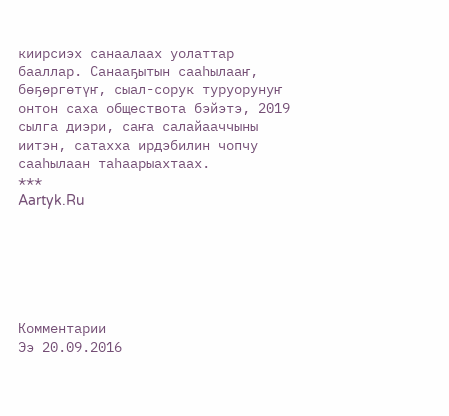киирсиэх санаалаах уолаттар бааллар. Санааҕытын сааһылааҥ, бөҕөргөтүҥ, сыал-сорук туруорунуҥ онтон саха обществота бэйэтэ, 2019 сылга диэри, саҥа салайааччыны иитэн, сатахха ирдэбилин чопчу сааһылаан таһаарыахтаах.
***
Aartyk.Ru






Комментарии
Ээ 20.09.2016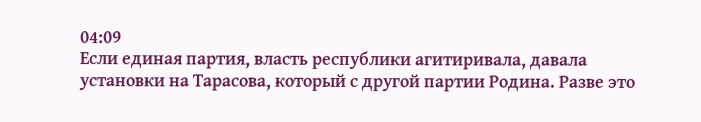04:09
Если единая партия, власть республики агитиривала, давала установки на Тарасова, который с другой партии Родина. Разве это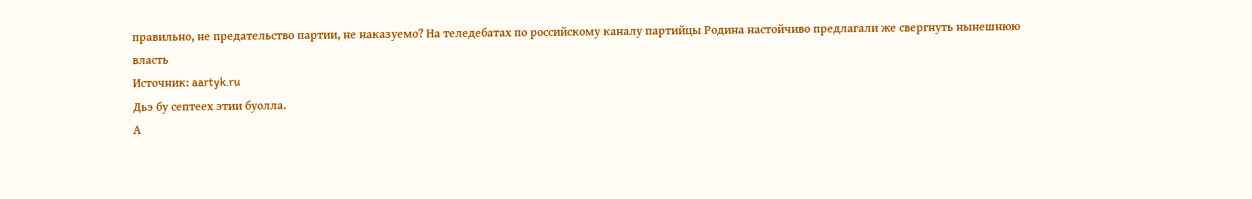правильно, не предательство партии, не наказуемо? На теледебатах по российскому каналу партийцы Родина настойчиво предлагали же свергнуть нынешнюю власть
Источник: aartyk.ru
Дьэ бу септеех этии буолла.
А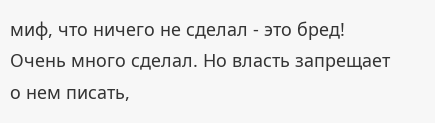миф, что ничего не сделал - это бред! Очень много сделал. Но власть запрещает о нем писать,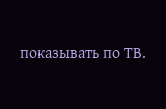показывать по ТВ.